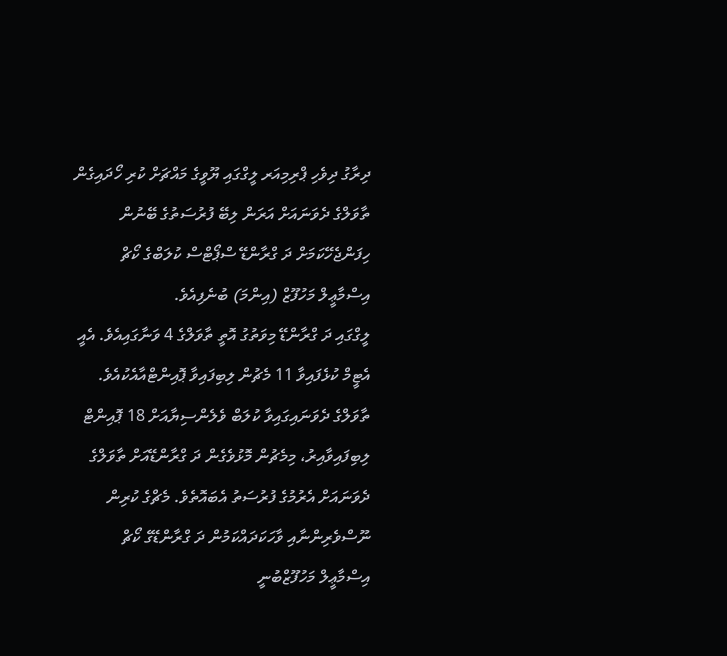ދިރާގު ދިވެހި ޕްރިމިއަރ ލީގްގައި ޔޫވީގެ މައްޗަށް ކުރި ހޯދައިގެން ތާވަލްގެ ދެވަނައަށް އަރަން ލިބޭ ފުރުސަތުގެ ބޭނުން ހިފަންޖެހޭކަމަށް ދަ ގްރާންޑޭ ސްޕޯޓްސް ކުލަބްގެ ކޯޗް އިސްމާޢީލް މަހުފޫޒް (އިންމަ) ބުނެފިއެވެ.
ލީގްގައި ދަ ގްރާންޑޭ މިވަތުގު އޮތީ ތާވަލްގެ 4 ވަނާގައިއެވެ. އެއީ އެޓީމް ކުޅެފައިވާ 11 މެޗުން ލިބިފައިވާ ޕޮއިންޓްއާއެކުއެވެ. ތާވަލްގެ ދެވަނައިގައިވާ ކުލަބް ވެލެންސިޔާއަށް 18 ޕޮއިންޓް ލިބިފައިވާއިރު، މިމެޗުން މޮޅުވެގެން ދަ ގްރާންޑޭއަށް ތާވަލްގެ ދެވަނައަށް އެރުމުގެ ފުރުސަތު އެބައޮތެވެ. މެޗްގެ ކުރިން ނޫސްވެރިންނާއި ވާހަކަދައްކަމުން ދަ ގްރާންޑޭގެ ކޯޗް އިސްމާޢީލް މަހުފޫޒްބުނީ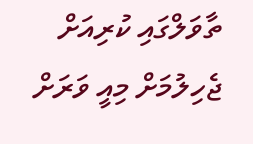ތާވަލްގައި ކުރިއަށް ޖެހިލުމަށް މިއީ ވަރަށް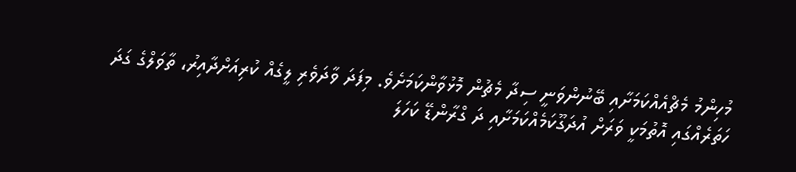މުހިންމު މެޗްއެއްކަމަށާއި ބޭނުންވަނީ ސިދާ މެޗުން މޮޅުވާންކަމަށެވެ. މިފަދަ ވާދަވެރި ލީގެއް ކުރިއަށްދާއިރު، ތާވަލްގެ ގަދަ ހަތަރެއްގައި އޮތުމަކީ ވަރަށް އުދަގޫކަމެއްކަމަށާއި ދަ ގްރާންޑޭ ކަހަލަ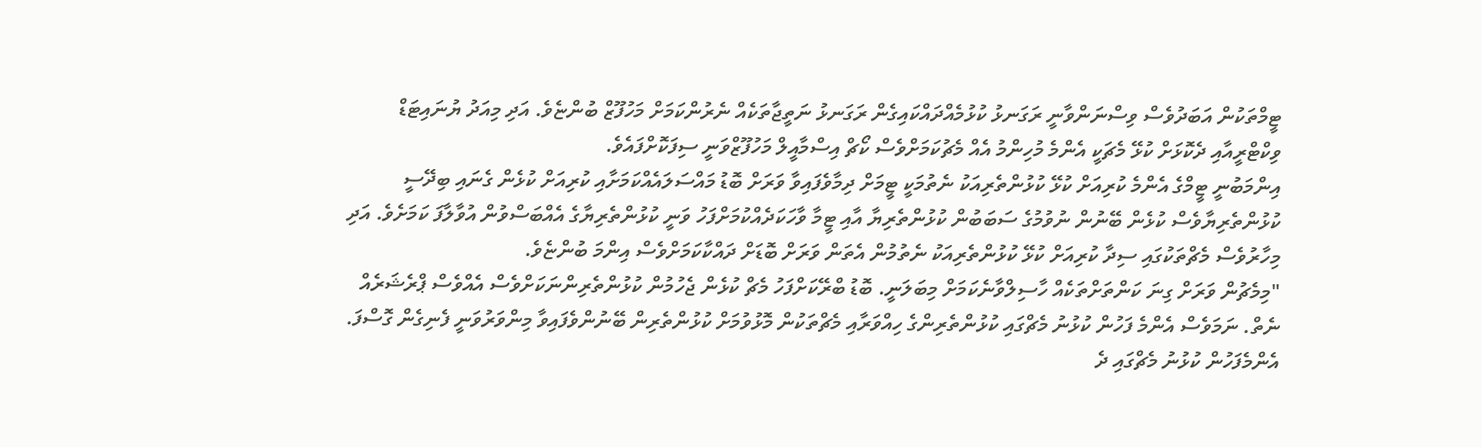ޓީމްތަކުން އަބަދުވެސް ވިސްނަންވާނީ ރަގަނޅު ކުޅުމެއްދައްކައިގެން ރަގަނޅު ނަތީޖާތަކެއް ނެރުންކަމަށް މަހުފޫޒް ބުންޏެވެ. އަދި މިއަދު ޔުނައިޓަޑް ވިކްޓްރީއާއި ދެކޮޅަށް ކުޅޭ މެޗަކީ އެންމެ މުހިންމު އެއް މެޗުކަމަށްވެސް ކޯޗް އިސްމާއީލް މަހުފޫޒްވަނީ ސިފަކޮށްފައެވެ.
އިންމަބުނީ ޓީމްގެ އެންމެ ކުރިއަށް ކުޅޭ ކުޅުންތެރިއަކު ނެތުމަކީ ޓީމަށް ދިމާވެފައިވާ ވަރަށް ބޮޑު މައްސަލައެއްކަމަށާއި ކުރިއަށް ކުޅެން ގެނައި ބިދޭސީ ކުޅުންތެރިޔާވެސް ކުޅެން ބޭނުން ނުވުމުގެ ސަބަބުން ކުޅުންތެރިޔާ އާއި ޓީމާ ވާހަކަދެއްކުމަށްފަހު ވަނީ ކުޅުންތެރިޔާގެ އެއްބަސްވުން އުވާލާފަ ކަމަށެވެ. އަދި މިހާރުވެސް މެޗްތަކުގައި ސިދާ ކުރިއަށް ކުޅޭ ކުޅުންތެރިއަކު ނެތުމުން އެތަން ވަރަށް ބޮޑަށް ދައްކާކަމަށްވެސް އިންމަ ބުންޏެވެ.
"މިމެޗުން ވަރަށް ގިނަ ކަންތަށްތަކެއް ހާސިލްވާނެކަމަށް މިބަލަނީ. ބޮޑު ބްރޭކަށްފަހު މެޗް ކުޅެން ޖެހުމުން ކުޅުންތެރިންނަކަށްވެސް އެއްވެސް ޕްރެޝަރެއް ނެތް. ނަމަވެސް އެންމެ ފަހުން ކުޅުނު މެޗްގައި ކުޅުންތެރިންގެ ހިއްވަރާއި މެޗްތަކުން މޮޅުވުމަށް ކުޅުންތެރިން ބޭނުންވެފައިވާ މިންވަރުވަނީ ފެނިގެން ގޮސްފަ. އެންމެފަހުން ކުޅުނު މެޗްގައި ދެ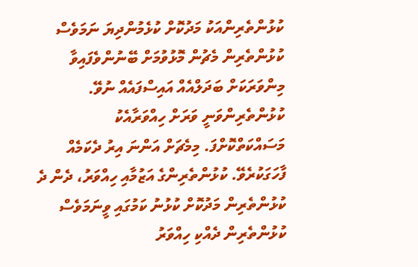ކުޅުންތެރިންއަކު މަދުކޮށް ކުޅެމުންދިޔަ ނަމަވެސް ކުޅުންތެރިން މެޗުން މޮޅުވުމަށް ބޭނުންވެފައިވާ މިންވަރަކަށް ބަދަލްއެއް އައިސްފައެއް ނުވޭ. ކުޅުންތެރިންވަނީ ވަރަށް ހިއްވަރާއެކު މަސައްކަތްކޮށްފަ. މިމެޗަށް އަންނަ އިރު ދެކަމެއް ފާހަގަކުރެވޭ. ކުޅުންތެރިންގެ އަޒުމާއި ހިއްވަރު، ދެން ދެ ކުޅުންތެރިން މަދުކޮށް ކުޅުނު ކަމުގައި ވީނަމަވެސް ކުޅުންތެރިން ދެއްކި ހިއްވަރު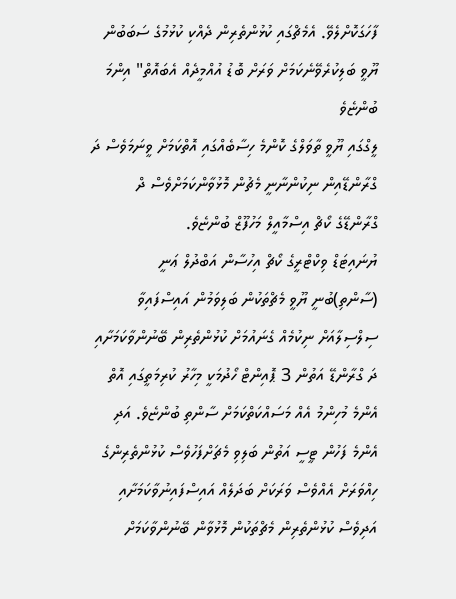ފާހަގަކޮށްލެވޭ. އެމެޗްގައި ކުޅުންތެރިން ދެއްކި ކުޅުމުގެ ސަބަބުން ޔޫވީ ބަލިކުރެވޭނެކަމަށް ވަރަށް ބޮޑު އުއްމީދެއް އެބައޮތް" އިންމަ ބުންޏެވެ
ލީގްގައި ޔޫވީ ތާވަލްގެ ކޮންމެ ހިސާބެއްގައި އޮތްކަމަށް ވީނަމަވެސް ދަ ގްރާންޑޭއިން ނިކުންނާނީ މެޗުން މޮޅުވާންކަމަށްވެސް ދް ގްރާންޑޭގެ ކޯޗް އިސްމާއީލް މަހުފޫޒް ބުންޏެވެ.
ޔުނައިޓަޑް ވިކްޓްރީގެ ކޯޗް އިހުސާން އަބްދުލް ޢަނީ (ސާންތި)ބުނީ ޔޫވީ މެޗްތަކުން ބަލިވަމުން އައިސްފައިވާ ސިލްސިލާއަށް ނިކުމެއް ގެނައުމަށް ކުޅުންތެރިން ބޭނުންވާކަމަށާއި ދަ ގްރާންޑޭ އަތުން 3 ޕޮއިންޓް ހޯދުމަކީ މިހާރު ކުރިމަތީގައި އޮތް އެންމެ މުހިންމު އެއް މަސައްކަތްކަމަށް ސާންތި ބުންޏެވެ. އަދި އެންމެ ފަހުން ޓީސީ އަތުން ބަލިވި މެޗަށްފަހުވެސް ކުޅުންތެރިންގެ ހިއްވަރަށް އެއްވެސް ވަރަކަށް ބަދަލެއް އައިސްފައިނުވާކަމަށާއި އަދިވެސް ކުޅުންތެރިން މެޗްތަކުން މޮޅުވާން ބޭނުންވާކަމަށް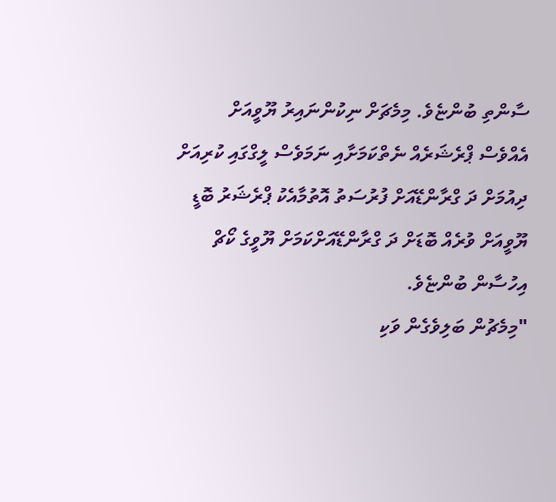ސާންތި ބުންޏެވެ. މިމެޗަށް ނިކުންނައިރު ޔޫވީއަށް އެއްވެސް ޕްރެޝަރެއް ނެތްކަމަށާއި ނަމަވެސް ލީގްގައި ކުރިއަށް ދިއުމަށް ދަ ގްރާންޑޭއަށް ފުރުސަތު އޮތުމާއެކު ޕްރެޝަރު ބޮޑީ ޔޫވީއަށް ވުރެއް ބޮޑަށް ދަ ގްރާންޑޭއަށްކަމަށް ޔޫވީގެ ކޯޗް އިހުސާން ބުންޏެވެ.
"މިމެޗުން ބަލިވެގެން ވަކި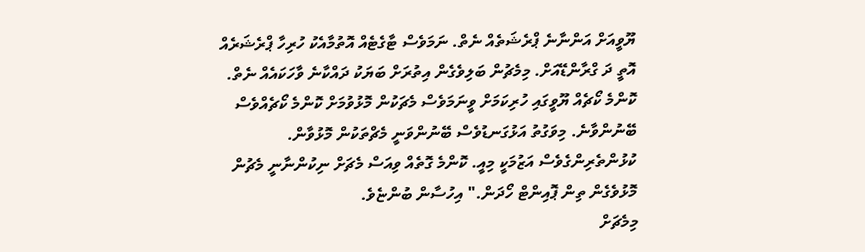ޔޫވީއަށް އަންނާނެ ޕްރެޝަތެއް ނެތް. ނަމަވެސް ޓާގެޓެއް އޮތުމާއެކު ހުރިހާ ޕްރެޝަރެއް އޮތީ ދަ ގްރާންޑޭއަށް. މިމެޗުން ބަލިވެގެން އިތުރަށް ބަޔަކު ދައްކާނެ ވާހަކައެއް ނެތް. ކޮންމެ ކޯޗެއް ޔޫވީގައި ހުރިކަމަށް ވީނަމަވެސް މެޗަކުން މޮޅުވުމަށް ކޮންމެ ކޯޗެއްވެސް ބޭނުންވާނެ. މިވަގުތު އަޅުގަނޑުވެސް ބޭނުންވަނީ މެޗްތަކުން މޮޅުވާން. ކުޅުންތެރިންގެވެސް އަޒުމަކީ މިއީ. ކޮންމެ ގޮތެއް ވިއަސް މެޗަށް ނިކުންނާނީ މެޗުން މޮޅުވެގެން ތިން ޕޮއިންޓް ހޯދަން." އިހުސާން ބުންޏެވެ.
މިމެޗަށް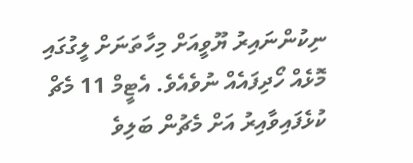ނިކުންނައިރު ޔޫވީއަށް މިހާތަނަށް ލީގުގައި މޮޅެއް ހޯދިފައެއް ނުވެއެވެ. އެޓީމް 11 މެޗް ކުޅެފައިވާއިރު އަށް މެޗުން ބަލިވެ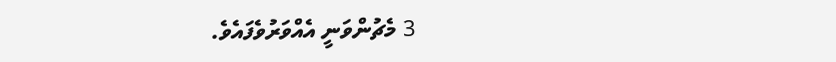3 މެޗުންވަނީ އެއްވަރުވެފައެވެ.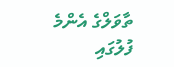ތާވަލްގެ އެންމެ ފުލުގައި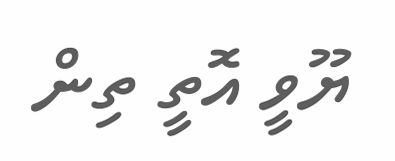ޔޫވީ އޮތީ ތިން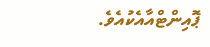ޕޮއިންޓްއާއެކުއެވެ.